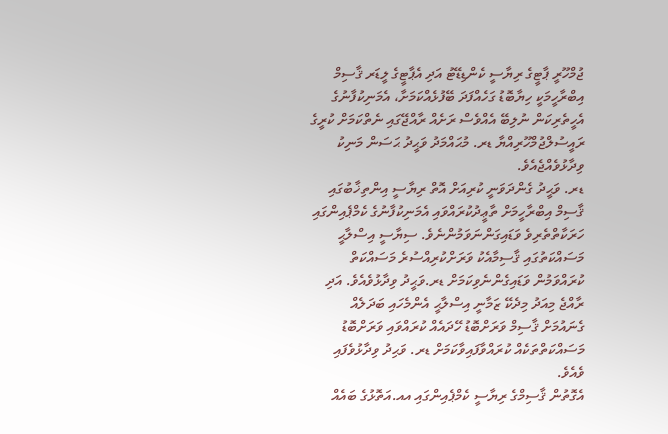ޖުމްހޫރީ ޕާޓީގެ ރިޔާސީ ކެންޑިޑޭޓު އަދި އެޕާޓީގެ ލީޑަރ ޤާސިމް އިބްރާހީމަކީ ހިޔާބޮޑު ގަހެއްފަދަ ބޭފުޅެއްކަމަށާ، އެމަނިކުފާނުގެ އެހީތެރިކަން ނުލިބޭ އެއްވެސް ރަށެއް ރާއްޖޭގައި ނެތްކަމަށް ކުރީގެ ރައީސުލްޖުމްހޫރިއްޔާ ޑރ. މުޙައްމަދު ވަޙީދު ޙަސަން މަނިކު ވިދާޅުވެއްޖެއެވެ.
ޑރ. ވަޙީދު ގެންދަވަނީ ކުރިއަށް އޮތް ރިޔާސީ އިންތިޚާބުގައި ޤާސިމް އިބްރާހީމަށް ތާޢީދުކުރައްވައި އެމަނިކުފާނުގެ ކެމްޕެއިންގައި ހަރަކާތްތެރިވެ ވަޑައިގަންނަވަމުންނެވެ. ސިޔާސީ އިސްލާޙީ މަސައްކަތުގައި ޤާސިމާއެކު ވަރަށްކުރިއްސުރެ މަސައްކަތް ކުރައްވަމުން ވަޑައިގެންނެވިކަމަށް ޑރ.ވަޙީދު ވިދާޅުވެއެވެ. އަދި ރާއްޖެ މިއަދު މިދެކޭ ޒަމާނީ އިސްލާޙީ އެންމެހައި ބަދަލެއް ގެނައުމަށް ޤާސިމް ވަރަށްބޮޑު ހޭދައެއް ކުރައްވައި ވަރަށްބޮޑު މަސައްކަތްތަކެއް ކުރައްވާފައިވާކަމަށް ޑރ. ވަޙިދު ވިދާޅުވެފައި ވެއެވެ.
އެގޮތުން ޤާސިމްގެ ރިޔާސީ ކެމްޕެއިންގައި އއ.އަތޮޅުގެ ބައެއް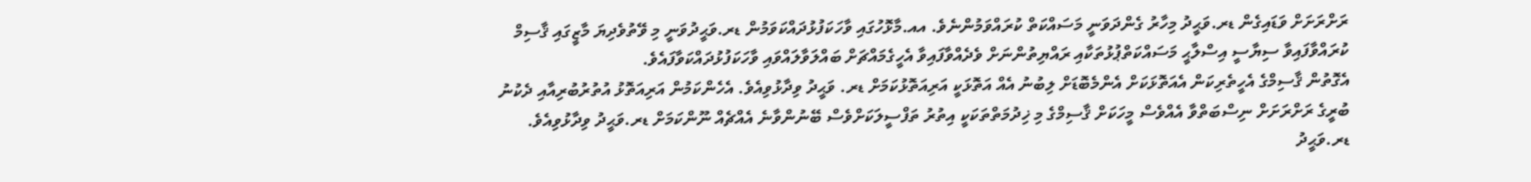ރަށްރަށަށް ވަޑައިގެން ޑރ.ވަޙީދު މިހާރު ގެންދަވަނީ މަސައްކަތް ކުރައްވަމުންނެވެ. އއ.މާޅޮހުގައި ވާހަކަފުޅުދައްކަވަމުން ޑރ.ވަޙީދުވަނީ މި ވޭތުވެދިޔަ މާޒީގައި ޤާސިމް ކުރައްވާފައިވާ ސިޔާސީ އިސްލާޙީ މަސައްކަތްޕުޅުތަކާއި ރައްޔިތުންނަށް ވެދެއްވާފައިވާ އެހީގެމައްޗަށް ބައްލަވާލައްވައި ވާހަކަފުޅުދައްކަވާފައެވެ.
އެގޮތުން ޤާސިމްގެ އެހީތެރިކަން އެއަތޮޅަކަށް އެންމެބޮޑަށް ލިބުނު އެއް އަތޮޅަކީ އަރިއަތޮޅުކަމަށް ޑރ. ވަޙީދު ވިދާޅުވިއެވެ. އެހެންކަމުން އަރިއަތޮޅު އުތުރުބުރިއާއި ދެކުނު ބުރީގެ ރަށްރަށަށް ނިސްބަތްވާ އެއްވެސް މީހަކަށް ޤާސިމްގެ މި ޚިދުމަތްތަކަކީ އިތުރު ތަފްސީލަކަށްވެސް ބޭނުންވާނެ އެއްޗެއް ނޫންކަމަށް ޑރ.ވަޙީދު ވިދާޅުވިއެވެ.
ޑރ.ވަޙީދު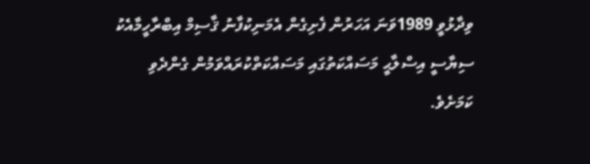ވިދާޅުވީ 1989ވަނަ އަހަރުން ފެށިގެން އެމަނިކުފާނު ޤާސިމް އިބްރާހީމާއެކު ސިޔާސީ އިސްލާޙީ މަސައްކަތުގައި މަސައްކަތްކުރައްވަމުން ގެންދެވި ކަމަށެވެ.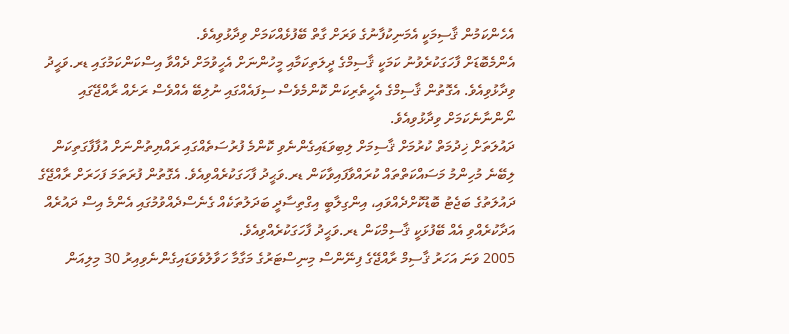އެހެންކަމުން ޤާސިމަކީ އެމަނިކުފާނުގެ ވަރަށް ގާތް ބޭފުޅެއްކަމަށް ވިދާޅުވިއެވެ.
އެންމެބޮޑަށް ފާހަގަކުރެވުނު ކަމަކީ ޤާސިމްގެ ދީލަތިކަމާއި މީހުންނަށް އެހީވުމަށް ދެއްވާ އިސްކަންކަމުގައި ޑރ.ވަޙީދު ވިދާޅުވިއެވެ. އެގޮތުން ޤާސިމްގެ އެހީތެރިކަން ކޮންމެވެސް ސިފައެއްގައި ނުލިބޭ އެއްވެސް ރަށެއް ރާއްޖޭގައި ނޯންނާނެކަމަށް ވިދާޅުވިއެވެ.
ދައުލަތަށް ޚިދުމަތް ކުރުމަށް ޤާސިމަށް ލިބިވަޑައިގެންނެވި ކޮންމެ ފުރުސަތެއްގައި ރައްޔިތުންނަށް އުފާފާގަތިކަން ލިބޭނެ މުހިންމު މަސައްކަތްތައް ކުރައްވާފައިވާކަން ޑރ.ވަޙީދު ފާހަގަކުރެއްވިއެވެ. އެގޮތުން ފުރަތަމަ ފަހަރަށް ރާއްޖޭގެ ދައުލަތުގެ ބަޖެޓު ބޮޑުކޮށްދެއްވައި، އިންގިލާބީ އިގްތިސާދީ ބަދަލުތަކެއް ގެނެސްދެއްވުމުގައި އެންމެ އިސް ދައުރެއް އަދާކުރެއްވި އެއް ބޭފުޅަކީ ޤާސިމްކަން ޑރ.ވަޙީދު ފާހަގަކުރެއްވިއެވެ.
2005 ވަނަ އަހަރު ޤާސިމް ރާއްޖޭގެ ފިނޭންސް މިނިސްޓަރުގެ މަގާމާ ހަވާލުވެވަޑައިގެންނެވިއިރު 30 މިލިއަން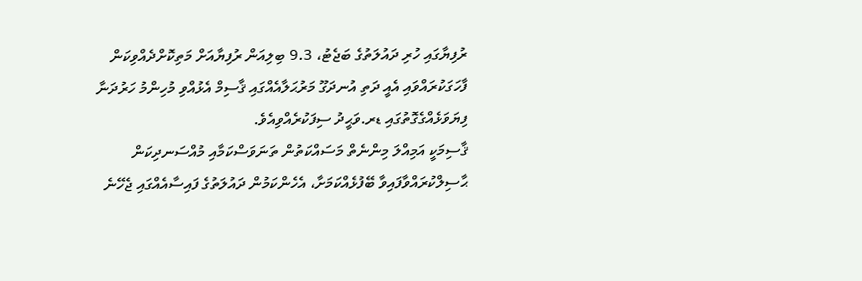ރުފިޔާގައި ހުރި ދައުލަތުގެ ބަޖެޓު، 9.3 ބިލިއަން ރުފިޔާއަށް މަތިކޮށްދެއްވިކަން ފާހަގަކުރައްވައި އެއީ ދަތި އުނދަގޫ މަރުޙަލާއެއްގައި ޤާސިމް އެޅުއްވި މުހިންމު ހަރުދަނާ ފިޔަވަޅެއްގެގޮތުގައި ޑރ.ވަޙީދު ސިފަކުރެއްވިއެވެ.
ޤާސިމަކީ އަމިއްލަ މިންނެތް މަސައްކަތުން ތަނަވަސްކަމާއި މުއްސަނދިކަން ޙާސިލްކުރައްވާފައިވާ ބޭފުޅެއްކަމަށާ، އެހެންކަމުން ދައުލަތުގެ ފައިސާއެއްގައި ޖެހޭނެ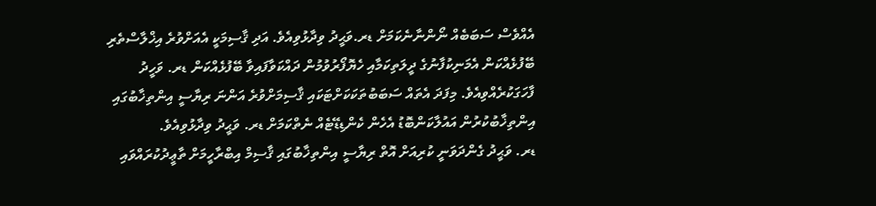އެއްވެސް ސަބަބެއް ނޯންނާނެކަމަށް ޑރ.ވަޙީދު ވިދާޅުވިއެވެ. އަދި ޤާސިމަކީ އެއަށްވުރެ އިޚްލާސްތެރި ބޭފުޅެއްކަން އެމަނިކުފާނުގެ ދީލަތިކަމާއި ހެޔޮފޯރުވުމުން ދައްކަވާފައިވާ ބޭފުޅެއްކަން ޑރ. ވަހީދު ފާހަގަކުރެއްވިއެވެ. މިފަދަ އެތައް ސަބަބުތަކަކަށްޓަކައި ޤާސިމަށްވުރެ އަންނަ ރިޔާސީ އިންތިޚާބުގައި އިންތިޚާބުކުރުން އައުލާކަންބޮޑު އެހެން ކެންޑިޑޭޓެއް ނެތްކަމަށް ޑރ. ވަޙީދު ވިދާޅުވިއެވެ.
ޑރ. ވަޙީދު ގެންދަވަނީ ކުރިއަށް އޮތް ރިޔާސީ އިންތިޚާބުގައި ޤާސިމް އިބްރާހީމަށް ތާޢީދުކުރައްވައި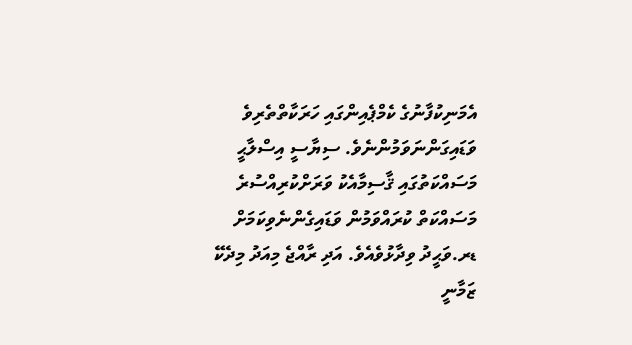އެމަނިކުފާނުގެ ކެމްޕެއިންގައި ހަރަކާތްތެރިވެ ވަޑައިގަންނަވަމުންނެވެ. ސިޔާސީ އިސްލާޙީ މަސައްކަތުގައި ޤާސިމާއެކު ވަރަށްކުރިއްސުރެ މަސައްކަތް ކުރައްވަމުން ވަޑައިގެންނެވިކަމަށް ޑރ.ވަޙީދު ވިދާޅުވެއެވެ. އަދި ރާއްޖެ މިއަދު މިދެކޭ ޒަމާނީ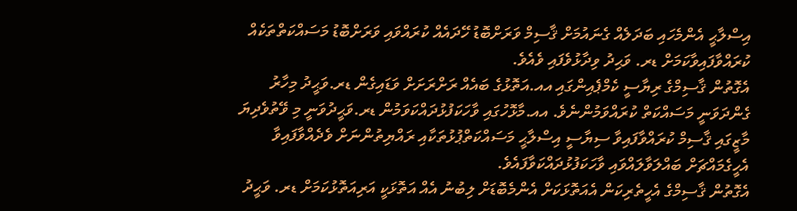އިސްލާޙީ އެންމެހައި ބަދަލެއް ގެނައުމަށް ޤާސިމް ވަރަށްބޮޑު ހޭދައެއް ކުރައްވައި ވަރަށްބޮޑު މަސައްކަތްތަކެއް ކުރައްވާފައިވާކަމަށް ޑރ. ވަޙިދު ވިދާޅުވެފައި ވެއެވެ.
އެގޮތުން ޤާސިމްގެ ރިޔާސީ ކެމްޕެއިންގައި އއ.އަތޮޅުގެ ބައެއް ރަށްރަށަށް ވަޑައިގެން ޑރ.ވަޙީދު މިހާރު ގެންދަވަނީ މަސައްކަތް ކުރައްވަމުންނެވެ. އއ.މާޅޮހުގައި ވާހަކަފުޅުދައްކަވަމުން ޑރ.ވަޙީދުވަނީ މި ވޭތުވެދިޔަ މާޒީގައި ޤާސިމް ކުރައްވާފައިވާ ސިޔާސީ އިސްލާޙީ މަސައްކަތްޕުޅުތަކާއި ރައްޔިތުންނަށް ވެދެއްވާފައިވާ އެހީގެމައްޗަށް ބައްލަވާލައްވައި ވާހަކަފުޅުދައްކަވާފައެވެ.
އެގޮތުން ޤާސިމްގެ އެހީތެރިކަން އެއަތޮޅަކަށް އެންމެބޮޑަށް ލިބުނު އެއް އަތޮޅަކީ އަރިއަތޮޅުކަމަށް ޑރ. ވަޙީދު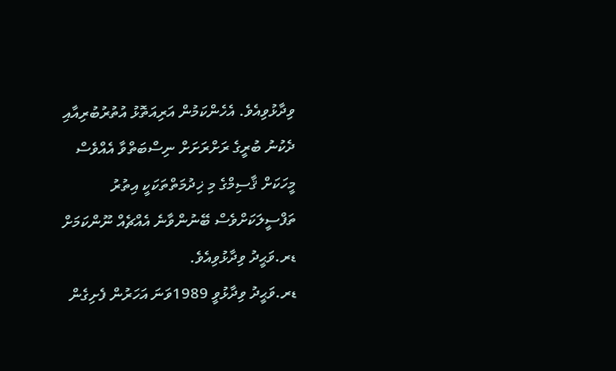ވިދާޅުވިއެވެ. އެހެންކަމުން އަރިއަތޮޅު އުތުރުބުރިއާއި ދެކުނު ބުރީގެ ރަށްރަށަށް ނިސްބަތްވާ އެއްވެސް މީހަކަށް ޤާސިމްގެ މި ޚިދުމަތްތަކަކީ އިތުރު ތަފްސީލަކަށްވެސް ބޭނުންވާނެ އެއްޗެއް ނޫންކަމަށް ޑރ.ވަޙީދު ވިދާޅުވިއެވެ.
ޑރ.ވަޙީދު ވިދާޅުވީ 1989ވަނަ އަހަރުން ފެށިގެން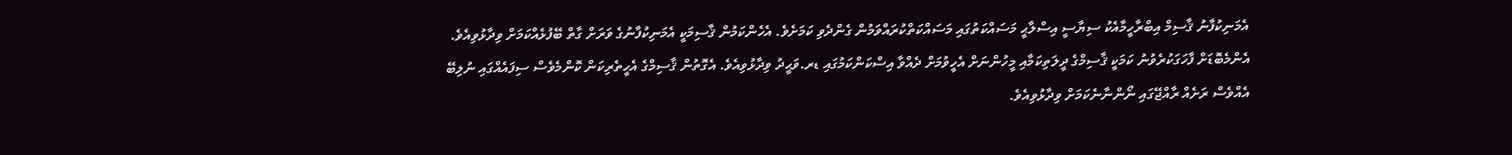އެމަނިކުފާނު ޤާސިމް އިބްރާހީމާއެކު ސިޔާސީ އިސްލާޙީ މަސައްކަތުގައި މަސައްކަތްކުރައްވަމުން ގެންދެވި ކަމަށެވެ. އެހެންކަމުން ޤާސިމަކީ އެމަނިކުފާނުގެ ވަރަށް ގާތް ބޭފުޅެއްކަމަށް ވިދާޅުވިއެވެ.
އެންމެބޮޑަށް ފާހަގަކުރެވުނު ކަމަކީ ޤާސިމްގެ ދީލަތިކަމާއި މީހުންނަށް އެހީވުމަށް ދެއްވާ އިސްކަންކަމުގައި ޑރ.ވަޙީދު ވިދާޅުވިއެވެ. އެގޮތުން ޤާސިމްގެ އެހީތެރިކަން ކޮންމެވެސް ސިފައެއްގައި ނުލިބޭ އެއްވެސް ރަށެއް ރާއްޖޭގައި ނޯންނާނެކަމަށް ވިދާޅުވިއެވެ.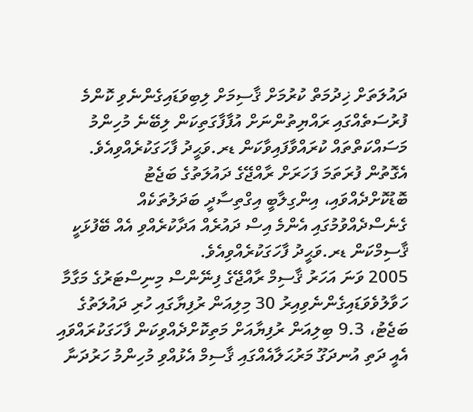ދައުލަތަށް ޚިދުމަތް ކުރުމަށް ޤާސިމަށް ލިބިވަޑައިގެންނެވި ކޮންމެ ފުރުސަތެއްގައި ރައްޔިތުންނަށް އުފާފާގަތިކަން ލިބޭނެ މުހިންމު މަސައްކަތްތައް ކުރައްވާފައިވާކަން ޑރ.ވަޙީދު ފާހަގަކުރެއްވިއެވެ. އެގޮތުން ފުރަތަމަ ފަހަރަށް ރާއްޖޭގެ ދައުލަތުގެ ބަޖެޓު ބޮޑުކޮށްދެއްވައި، އިންގިލާބީ އިގްތިސާދީ ބަދަލުތަކެއް ގެނެސްދެއްވުމުގައި އެންމެ އިސް ދައުރެއް އަދާކުރެއްވި އެއް ބޭފުޅަކީ ޤާސިމްކަން ޑރ.ވަޙީދު ފާހަގަކުރެއްވިއެވެ.
2005 ވަނަ އަހަރު ޤާސިމް ރާއްޖޭގެ ފިނޭންސް މިނިސްޓަރުގެ މަގާމާ ހަވާލުވެވަޑައިގެންނެވިއިރު 30 މިލިއަން ރުފިޔާގައި ހުރި ދައުލަތުގެ ބަޖެޓު، 9.3 ބިލިއަން ރުފިޔާއަށް މަތިކޮށްދެއްވިކަން ފާހަގަކުރައްވައި އެއީ ދަތި އުނދަގޫ މަރުޙަލާއެއްގައި ޤާސިމް އެޅުއްވި މުހިންމު ހަރުދަނާ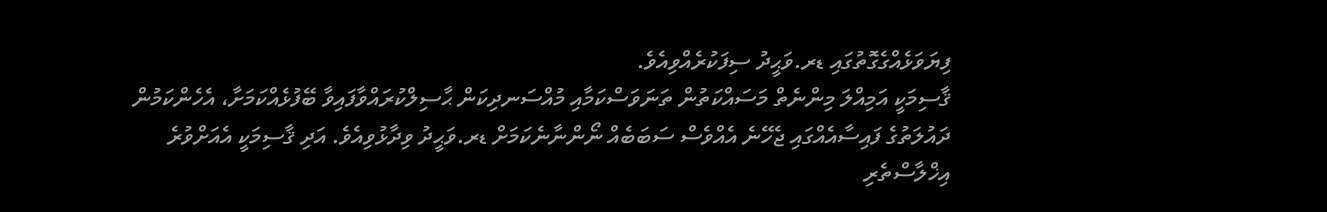ފިޔަވަޅެއްގެގޮތުގައި ޑރ.ވަޙީދު ސިފަކުރެއްވިއެވެ.
ޤާސިމަކީ އަމިއްލަ މިންނެތް މަސައްކަތުން ތަނަވަސްކަމާއި މުއްސަނދިކަން ޙާސިލްކުރައްވާފައިވާ ބޭފުޅެއްކަމަށާ، އެހެންކަމުން ދައުލަތުގެ ފައިސާއެއްގައި ޖެހޭނެ އެއްވެސް ސަބަބެއް ނޯންނާނެކަމަށް ޑރ.ވަޙީދު ވިދާޅުވިއެވެ. އަދި ޤާސިމަކީ އެއަށްވުރެ އިޚްލާސްތެރި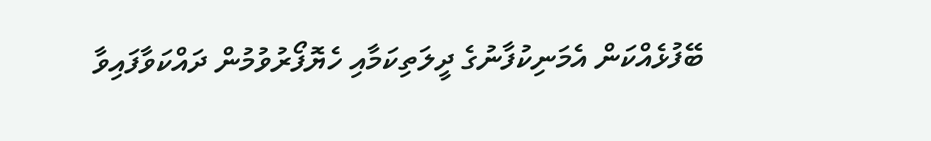ބޭފުޅެއްކަން އެމަނިކުފާނުގެ ދީލަތިކަމާއި ހެޔޮފޯރުވުމުން ދައްކަވާފައިވާ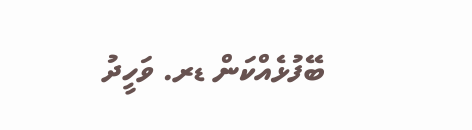ބޭފުޅެއްކަން ޑރ. ވަހީދު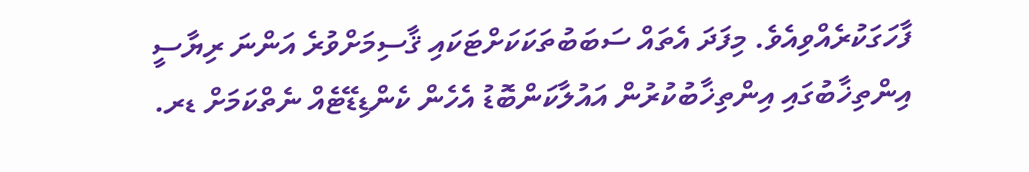ފާހަގަކުރެއްވިއެވެ. މިފަދަ އެތައް ސަބަބުތަކަކަށްޓަކައި ޤާސިމަށްވުރެ އަންނަ ރިޔާސީ އިންތިޚާބުގައި އިންތިޚާބުކުރުން އައުލާކަންބޮޑު އެހެން ކެންޑިޑޭޓެއް ނެތްކަމަށް ޑރ.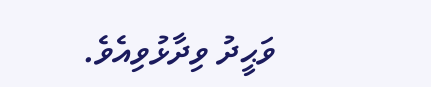ވަޙީދު ވިދާޅުވިއެވެ.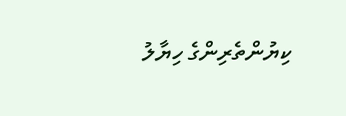ކިޔުންތެރިންގެ ހިޔާލު